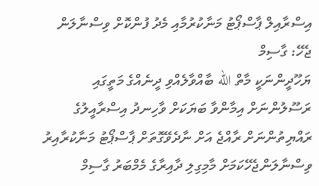އިސްރާއިލް ޕާސްޕޯޓު މަނާކުރުމާއި މެދު ފުންކޮށް ވިސްނާލަން ޖެހޭ: ގާސިމް
ޔަހޫދީންނަކީ މާތް الله ބާއްވާލެއްވި ދީނެއްގެ މަތީގައި ރަސޫލުންނަށް އިމާންވާ ބަޔަކަށް ވާހިނދު އިސްރާއީލުގެ ރައްޔިތުންނަށް ރާއްޖެ އަށް ނާދެވޭގޮތަށް ޕާސްޕޯޓު މަނާކުރާއިރު ވިސްނާލަންޖެހޭކަމަށް މާމިގިލި ދާއިރާގެ މެމްބަރު ގާސިމް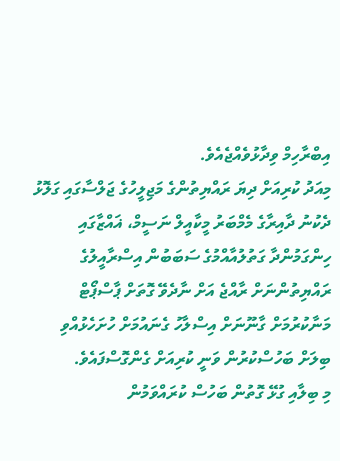އިބްރާހިމް ވިދާޅުވެއްޖެއެވެ.
މިއަދު ކުރިއަށް ދިޔަ ރައްޔިތުންގެ މަޖިލީހުގެ ޖަލްސާގައި ގަލޮޅު ދެކުނު ދާއިރާގެ މެމްބަރު މީކާއީލް ނަސީމް، ޣައްޒާގައި ހިންގަމުންދާ ގަތުލުއާއްމުގެ ސަބަބުން އިސްރާއީލުގެ ރައްޔިތުންނަށް ރާއްޖެ އަށް ނާދެވޭ ގޮތަށް ޕާސްޕޯޓް މަނާކުރުމަށް ގާނޫނަށް އިސްލާހު ގެނައުމަށް ހުށަހެޅުއްވި ބިލަށް ބަހުސްކުރުން ވަނީ ކުރިއަށް ގެންގޮސްފައެވެ.
މި ބިލާއި ގުޅޭ ގޮތުން ބަހުސް ކުރައްވަމުން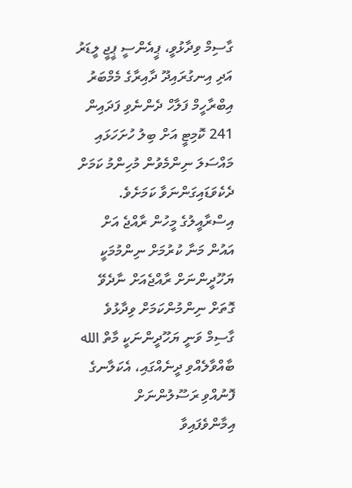ގާސިމް ވިދާޅުވީ، ޕީއެންސީ ޕީޖީ ލީޑަރު އަދި އިނގުރައިދޫ ދާއިރާގެ މެމްބަރު އިބްރާހީމް ފަލާހް ދެންނެވި ފަދައިން 241 ކޮމިޓީ އަށް ބިލު ހުށަހަޅައި މައްސަލަ ނިންމެވުން މުހިންމު ކަމަށް ދެކެވަޑައިގަންނަވާ ކަމަށެވެ.
އިސްރާއީލުގެ މީހުން ރާއްޖެ އަށް އައުން މަނާ ކުރުމަށް ނިންމުމަކީ ޔަހޫދީންނަށް ރާއްޖެއަށް ނާދެވޭ ގޮތަށް ނިންމުންކަމަށް ވިދާޅުވެ ގާސިމް ވަނީ ޔަހޫދީންނަކީ މާތް الله ބާއްވާލެއްވި ދީނެއްގައި، އެކަލާނގެ ފޮނުއްވި ރަސޫލުންނަށް އިމާންވެފައިވާ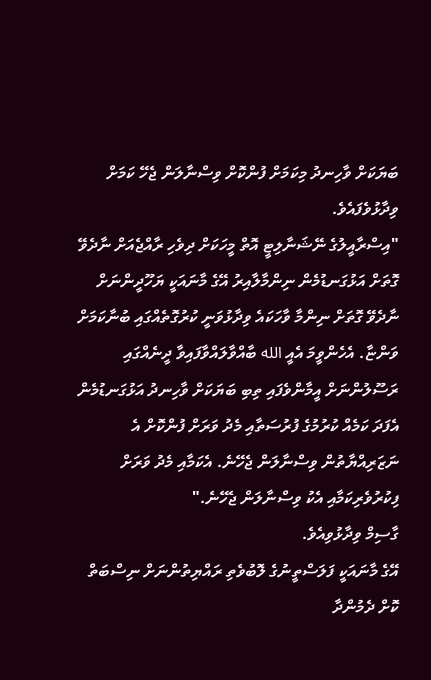ބަޔަކަށް ވާހިނދު މިކަމަށް ފުންކޮށް ވިސްނާލަން ޖެހޭ ކަމަށް ވިދާޅުވެފައެވެ.
"އިސްރާއީލުގެ ނޭޝަނާލިޓީ އޮތް މީހަކަށް ދިވެހި ރާއްޖެއަށް ނާދެވޭ ގޮތަށް އަޅުގަނޑުމެން ނިންމާލާއިރު އޭގެ މާނައަކީ ޔަހޫދީންނަށް ނާދެވޭ ގޮތަށް ނިންމާ ވާހަކައެ ވިދާޅުވަނީ ކުރުގޮތެއްގައި ބުނާކަމަށް ވަންޏާ. އެހެންވީމަ އެއީ الله ބާއްވާލައްވާފައިވާ ދީނެއްގައި ރަސޫލުންނަށް އީމާންވެފައި ތިބި ބަޔަކަށް ވާހިނދު އަޅުގަނޑުމެން އެފަދަ ކަމެއް ކުރުމުގެ ފުރުސަތާއި މެދު ވަރަށް ފުންކޮށް އެ ނަޒަރިއްޔާތުން ވިސްނާލަން ޖެހޭނެ. އެކަމާއި މެދު ވަރަށް ފިކުރުވެރިކަމާއި އެކު ވިސްނާލަން ޖެހޭނެ."
ގާސިމް ވިދާޅުވިއެވެ.
އޭގެ މާނައަކީ ފަލަސްތީނުގެ ލޮބުވެތި ރައްޔިތުންނަށް ނިސްބަތް ކޮށް ދެމުންދާ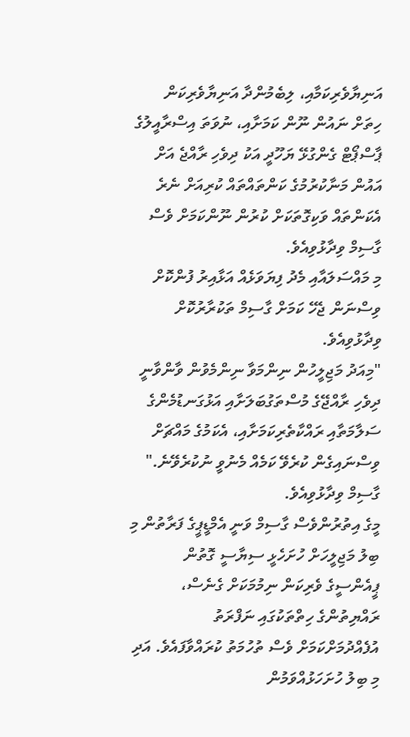އަނިޔާވެރިކަމާއި، ލިބެމުންދާ އަނިޔާވެރިކަން ހިތަށް ނައުން ނޫން ކަމަށާއި، ނުވަތަ އިސްރާއީލުގެ ޕާސްޕޯޓް ގެންގުޅޭ ޔަހޫދީ އަކު ދިވެހި ރާއްޖެ އަށް އައުން މަނާކުރުމުގެ ކަންތައްތައް ކުރިއަށް ނެރެ އެކަންތައް ވަކިގޮތަކަށް ކުރުން ނޫންކަމަށް ވެސް ގާސިމް ވިދާޅުވިއެވެ.
މި މައްސަލައާއި މެދު ފިޔަވަޅެއް އަޅާއިރު ފުންކޮށް ވިސްނަން ޖެހޭ ކަމަށް ގާސިމް ތަކުރާރުކޮށް ވިދާޅުވިއެވެ.
"މިއަދު މަޖިލީހުން ނިންމަވާ ނިންމެވުން ވާންވާނީ ދިވެހި ރާއްޖޭގެ މުސްތަގުބަލަށާއި އަޅުގަނޑުމެންގެ ސަލާމަތާއި ރައްކާތެރިކަމަށާއި، އެކަމުގެ މައްޗަށް ވިސްނައިގެން ކުރެވޭ ކަމެއް މެނުވީ ނުކުރެވޭނެ."
ގާސިމް ވިދާޅުވިއެވެ.
މީގެ އިތުރުންވެސް ގާސިމް ވަނީ އެމްޑީޕީގެ ފަރާތުން މި ބިލު މަޖިލީހަށް ހުށަހެޅީ ސިޔާސީ ގޮތުން ޕީއެންސީގެ ވެރިކަން ނިމުމަކަށް ގެނެސް، ރައްޔިތުންގެ ހިތްތަކުގައި ނަފްރަތު އުފެއްދުމަށްކަމަށް ވެސް ތުހުމަތު ކުރައްވާފައެވެ. އަދި މި ބިލު ހުށަހަޅުއްވަމުން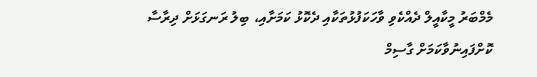މެމްބަރު މީކާއީލް ދެއްކެވި ވާހަކަފުޅުތަކާއި ދެކޮޅު ކަމަށާއި، ބިލު ރަނގަޅަށް ދިރާސާ ކޮށްފައިނުވާކަމަށް ގާސިމް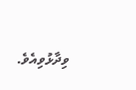ވިދާޅުވިއެވެ.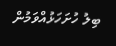ބިލު ހުށަހަޅުއްވަމުން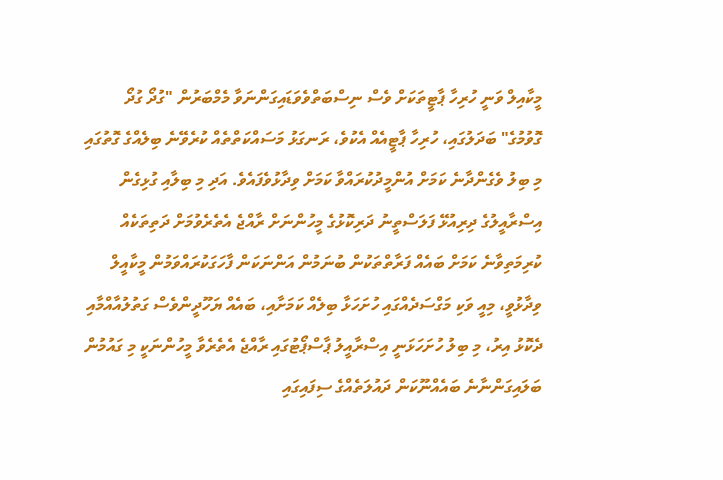މީކާއިލް ވަނީ ހުރިހާ ޕާޓީތަކަށް ވެސް ނިސްބަތްވެވަޑައިގަންނަވާ މެމްބަރުން "ގުދޯ ގުދޯ ގޮވުމުގެ" ބަދަލުގައި، ހުރިހާ ޕާޓީއެއް އެކުވެ، ރަނގަޅު މަސައްކަތްތެއް ކުރެވޭނެ ބިލެއްގެ ގޮތުގައި މި ބިލު ވެގެންދާނެ ކަމަށް އުންމީދުކުރައްވާ ކަމަށް ވިދާޅުވެފައެވެ. އަދި މި ބިލާއި ގުޅިގެން އިސްރާއީލުގެ ދިރިއުޅޭ ފަލަސްތީނު ދަރިކޮޅުގެ މީހުންނަށް ރާއްޖެ އެތެރެވުމަށް ދަތިތަކެއް ކުރިމަތިވާނެ ކަމަށް ބައެއް ފަރާތްތަކުން ބުނަމުން އަންނަކަން ފާހަގަކުރައްވަމުން މީކާއީލް ވިދާޅުވީ، މިއީ ވަކި މަގްސަދެއްގައި ހުށަހަޅާ ބިލެއް ކަމަށާއި، ބައެއް ޔަހޫދީންވެސް ގަތުލުއާއްމާއި ދެކޮޅު އިރު، މި ބިލު ހުށަހަޅަނީ އިސްރާއީލު ޕާސްޕޯޓުގައި ރާއްޖެ އެތެރެވާ މީހުންނަކީ މި ގައުމުން ބަލައިގަންނާނެ ބައެއްނޫކަން ދައުލަތެއްގެ ސިފައިގައި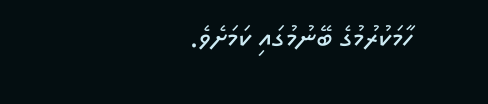ހާމަކުރުމުގެ ބޭނުމުގައި ކަމަށެވެ.